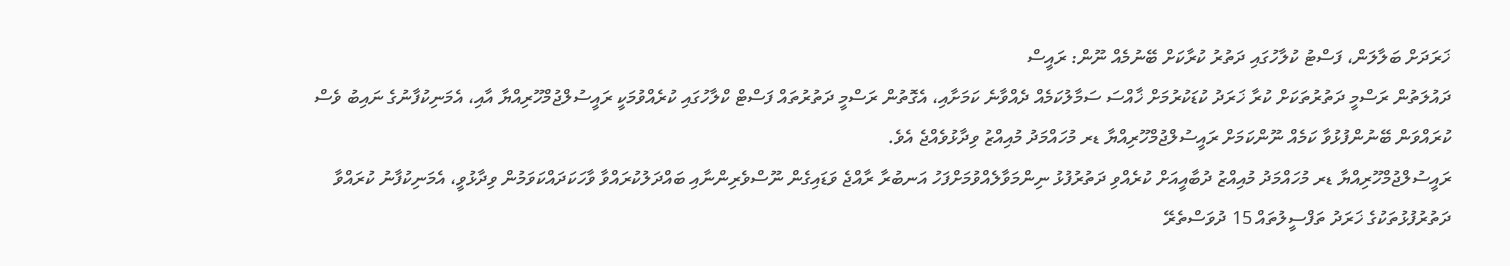ޚަރަދަށް ބަލާލަން، ފަސްޓު ކުލާހުގައި ދަތުރު ކުރާކަށް ބޭނުމެއް ނޫން: ރައީސް
ދައުލަތުން ރަސްމީ ދަތުރުތަކަށް ކުރާ ޚަރަދު ކުޑަކުރުމަށް ޚާއްސަ ސަމާލުކަމެއް ދެއްވާނެ ކަމަށާއި، އެގޮތުން ރަސްމީ ދަތުރުތައް ފަސްޓް ކްލާހުގައި ކުރެއްވުމަކީ ރައީސުލްޖުމްހޫރިއްޔާ އާއި، އެމަނިކުފާނުގެ ނައިބު ވެސް ކުރައްވަން ބޭނުންފުޅުވާ ކަމެއް ނޫންކަމަށް ރައީސުލްޖުމްހޫރިއްޔާ ޑރ މުހައްމަދު މުއިއްޒު ވިދާޅުވެއްޖެ އެވެ.
ރައީސުލްޖުމްހޫރިއްޔާ ޑރ މުހައްމަދު މުއިއްޒު ދުބާއީއަށް ކުރެއްވި ދަތުރުފުޅު ނިންމަވާލެއްވުމަށްފަހު އަނބުރާ ރާއްޖެ ވަޑައިގެން ނޫސްވެރިންނާއި ބައްދަލުކުރައްވާ ވާހަކަދައްކަވަމުން ވިދާޅުވީ، އެމަނިކުފާނު ކުރައްވާ ދަތުރުފުޅުތަކުގެ ޚަރަދު ތަފްސީލުތައް 15 ދުވަސްތެރޭ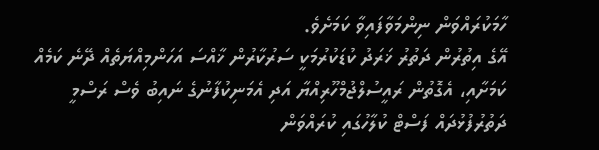ހާމަކުރައްވަން ނިންމަވާފައިވާ ކަމަށެވެ.
އޭގެ އިތުރުން ދަތުރު ޚަރަދު ކުޑަކުރުމަކީ ސަރުކާރުން ޚާއްސަ އަހަންމިއްޔަތެއް ދޭނެ ކަމެއް ކަމަށާއި، އެގޮތުން ރައީސުލްޖުމްހޫރިއްޔާ އަދި އެމަނިކުފާނުގެ ނައިބު ވެސް ރަސްމީ ދަތުރުފުޅުދައް ފަސްޓް ކުލާހުގައި ކުރައްވަން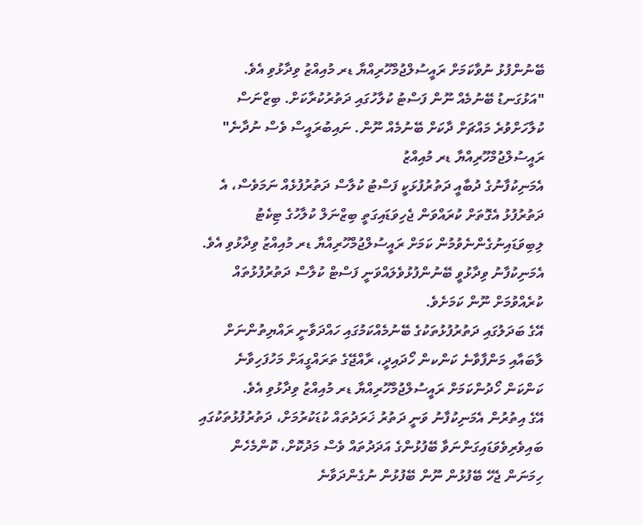ބޭނުންފުޅު ނުވާކަމަށް ރައީސުލްޖުމްހޫރިއްޔާ ޑރ މުއިއްޒު ވިދާޅުވި އެވެ.
"އަޅުގަނޑު ބޭނުމެއް ނޫން ފަސްޓު ކުލާހުގައި ދަތުރުކުރާކަށް. ބިޒްނަސް ކުލާހަށްވުރެ މައްޗަށް ދާކަށް ބޭނުމެއް ނޫން. ނައިބުރައީސް ވެސް ނުދާނެ"
ރައީސުލްޖުމްހޫރިއްޔާ ޑރ މުއިއްޒު
އެމަނިކުފާނުގެ ދުބާއީ ދަތުރުފުޅަކީ ފަސްޓު ކުލާސް ދަތުރުފުޅެއް ނަމަވެސް، އެ ދަތުރުފުޅު އެގޮތަށް ކުރައްވަން ޖެހިވަޑައިގަތީ ބިޒްނަލް ކުލާހުގެ ޓިކެޓު ލިބިވަޑައިނުގެންނެވުމުން ކަމަށް ރައީސުލްޖުމްހޫރިއްޔާ ޑރ މުއިއްޒު ވިދާޅުވި އެވެ.
އެމަނިކުފާނު ވިދާޅުވީ ބޭނުންފުޅުވެލައްވަނީ ފަސްޓް ކުލާސް ދަތުރުފުޅުތައް ކުރެއްވުމަށް ނޫން ކަމަށެވެ.
އޭގެ ބަދަލުގައި ދަތުރުފުޅުތަކުގެ ބޭނުމެއްކަމުގައި ހައްދަވާނީ ރައްޔިތުންނަށް ލާބައާއި މަންފާވާނެ ކަންކން ހޯދައިދީ، ރާއްޖޭގެ ތަރައްގީއަށް މަހުފަހިވާނެ ކަންކަން ހޯދުންކަމަށް ރައީސުލްޖުމްހޫރިއްޔާ ޑރ މުއިއްޒު ވިދާޅުވި އެވެ.
އޭގެ އިތުރުން އެމަނިކުފާނު ވަނީ ދަތުރު ޚަރަދުތައް ކުޑަކުރުމަށް، ދަތުރުފުޅުތަކުގައި ބައިވެރިވެވަޑައިގަންނަވާ ބޭފުޅުންގެ އަދަދުތައް ވެސް މަދުކޮށް، ކޮންމެހެން ހިމަނަން ޖެހޭ ބޭފުޅުން ނޫން ބޭފުޅުން ނުގެންދަވާނެ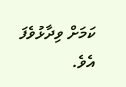ކަމަށް ވިދާޅުވެފަ އެވެ.